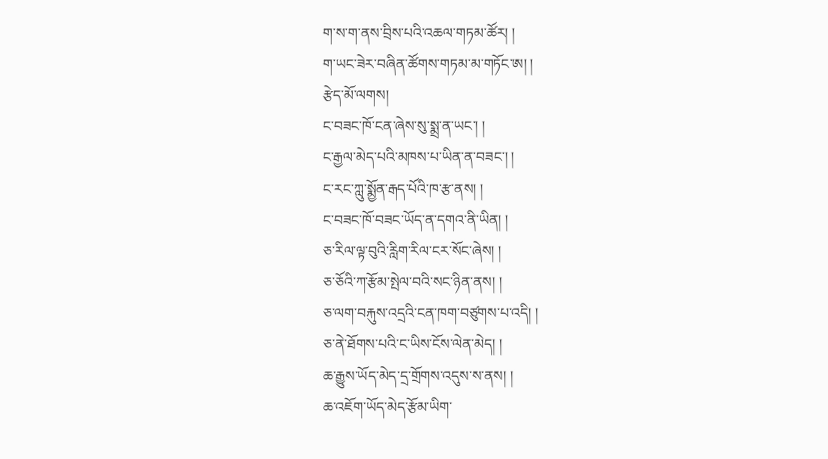ག་ས་ག་ནས་བྲིས་པའི་འཆལ་གཏམ་ཚོར། །
ག་ཡང་ཟེར་བཞིན་ཚོགས་གཏམ་མ་གཏོང་ཨ། །
རྩེད་མོ་ལགས།
ང་བཟང་ཁོ་ངན་ཞེས་སུ་སྨྲ་ན་ཡང་། །
ང་རྒྱལ་མེད་པའི་མཁས་པ་ཡིན་ན་བཟང་། །
ང་རང་ཀླུ་སྨྱོན་རྒད་པོའི་ཁ་རྩ་ནས། །
ང་བཟང་ཁོ་བཟང་ཡོད་ན་དགའ་ནི་ཡིན། །
ཅ་རིལ་ལྟ་བུའི་རླིག་རིལ་ངར་སོང་ཞེས། །
ཅ་ཅོའི་ཀ་རྩོམ་སྤེལ་བའི་སང་ཉིན་ནས། །
ཅ་ལག་བརྐུས་འདྲའི་ངན་ཁག་བཙུགས་པ་འདི། །
ཅ་ནེ་ཐོགས་པའི་ང་ཡིས་ངོས་ལེན་མེད། །
ཆ་རྒྱུས་ཡོད་མེད་དྲ་གྲོགས་འདུས་ས་ནས། །
ཆ་འཇོག་ཡོད་མེད་རྩོམ་ཡིག་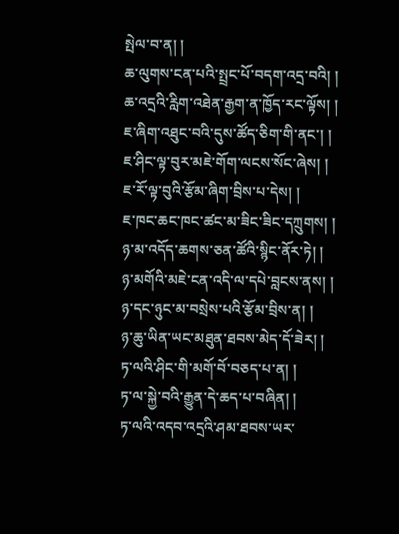སྤེལ་བ་ན། །
ཆ་ལུགས་ངན་པའི་སྤྲང་པོ་བདག་འདྲ་བའི། །
ཆ་འདྲའི་རླིག་འཐེན་རྒྱག་ན་ཁྱོད་རང་ལྟོས། །
ཇ་ཞིག་འཐུང་བའི་དུས་ཚོད་ཅིག་གི་ནང་། །
ཇ་ཤིང་ལྟ་བུར་མཇེ་གོག་ལངས་སོང་ཞེས། །
ཇ་རོ་ལྟ་བུའི་རྩོམ་ཞིག་བྲིས་པ་དེས། །
ཇ་ཁང་ཆང་ཁང་ཚང་མ་ཟིང་ཟིང་དཀྲུགས། །
ཉ་མ་འདོད་ཆགས་ཅན་ཚོའི་སྙིང་ནོར་ཏེ། །
ཉ་མགོའི་མཇེ་ངན་འདི་ལ་དཔེ་བླངས་ནས། །
ཉ་དང་ཉུང་མ་བསྲེས་པའི་རྩོམ་བྲིས་ན། །
ཉ་ཆུ་ཡིན་ཡང་མཐུན་ཐབས་མེད་དོ་ཟེར། །
ཏ་ལའི་ཤིང་གི་མགོ་བོ་བཅད་པ་ན། །
ཏ་ལ་སྐྱེ་བའི་རྒྱུན་དེ་ཆད་པ་བཞིན། །
ཏ་ལའི་འདབ་འདྲའི་ཤམ་ཐབས་ཡར་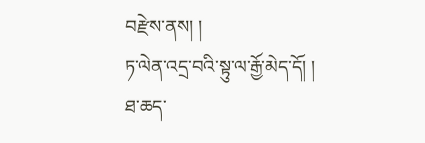བརྫེས་ནས། །
ཏ་ལེན་འདྲ་བའི་སྟུ་ལ་རྒྱོ་མེད་དོ། །
ཐ་ཆད་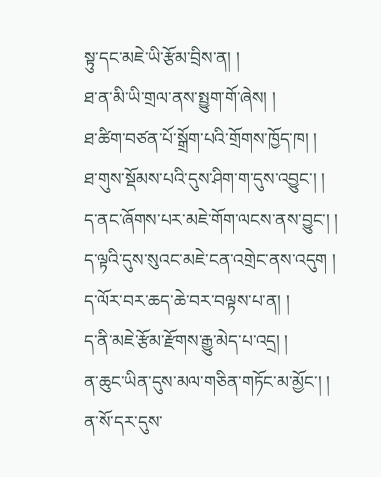སྟུ་དང་མཇེ་ཡི་རྩོམ་བྲིས་ན། །
ཐ་ན་མི་ཡི་གྲལ་ནས་སྤྱུག་གོ་ཞེས། །
ཐ་ཚིག་བཙན་པོ་སྒྲོག་པའི་གྲོགས་ཁྱོད་ཁ། །
ཐ་གུས་སྡོམས་པའི་དུས་ཤིག་ག་དུས་འབྱུང་། །
ད་ནང་ཞོགས་པར་མཇེ་གོག་ལངས་ནས་བྱུང་། །
ད་ལྟའི་དུས་སུའང་མཇེ་ངན་འགྲེང་ནས་འདུག །
ད་ལོར་བར་ཆད་ཆེ་བར་བལྟས་པ་ན། །
ད་ནི་མཇེ་རྩོམ་རྫོགས་རྒྱུ་མེད་པ་འདྲ། །
ན་ཆུང་ཡིན་དུས་མལ་གཅིན་གཏོང་མ་མྱོང་། །
ན་སོ་དར་དུས་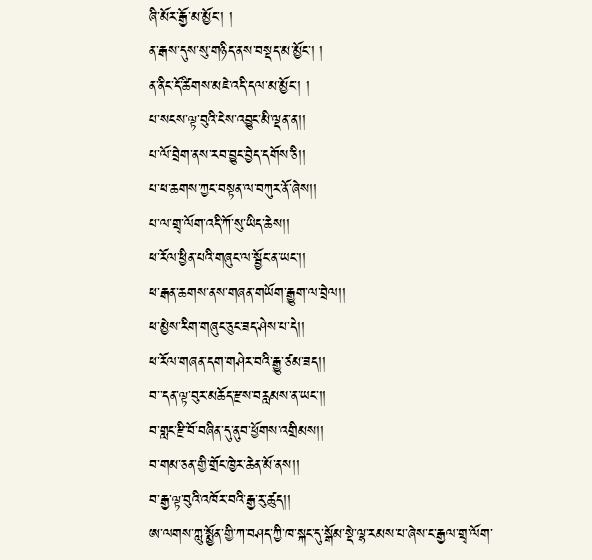ཞི་མོར་རྒྱོ་མ་མྱོང་། །
ན་རྒས་དུས་སུ་གཉིད་ནས་བསྡད་མ་མྱོང་། །
ན་ནིང་དོ་ཚིགས་མཇེ་འདི་དལ་མ་མྱོང་། །
པ་སངས་ལྟ་བུའི་ངེས་འབྱུང་མི་ལྡན་ན།།
པ་ལོ་བྲེག་ནས་རབ་བྱུང་བྱེད་དགོས་ཅི།།
པ་ཕ་ཆགས་ཀྱང་བསྟན་ལ་བཀུར་ནོ་ཞེས།།
པ་ལ་གྲྭ་ལོག་འདི་ཀོ་སུ་ཡིད་ཆེས།།
ཕ་རོལ་ཕྱིན་པའི་གཞུང་ལ་སྦྱོང་ན་ཡང་།།
ཕ་རྒན་ཆགས་ནས་གཞན་གཡོག་རྒྱུག་ལ་བྲེལ།།
ཕ་མྱེས་རིག་གཞུང་ཅུང་ཟད་ཤེས་པ་དེ།།
ཕ་རོལ་གཞན་དག་གཤེར་བའི་རྒྱུ་ཙམ་ཟད།།
བ་་དན་ལྟ་བུར་མཆོད་རྫས་བརླམས་ན་ཡང་།།
བ་གླང་རྫི་བོ་བཞིན་དུ་ནུབ་ཕྱོགས་འགྲིམས།།
བ་གམ་ཅན་གྱི་གྲོང་ཁྱེར་ཆེན་མོ་ནས།།
བ་རྒྱ་ལྟ་བུའི་འཁོར་བའི་རྒྱ་རུ་ཚུད།།
ཨ་ལགས་ཀླུ་སྨྱོན་གྱི་ཀ་བཤད་ཀྱི་ཁ་སྐང་དུ་སྒོམ་སྡེ་ལྷ་རམས་པ་ཞེས་ང་རྒྱལ་གྲྭ་ལོག་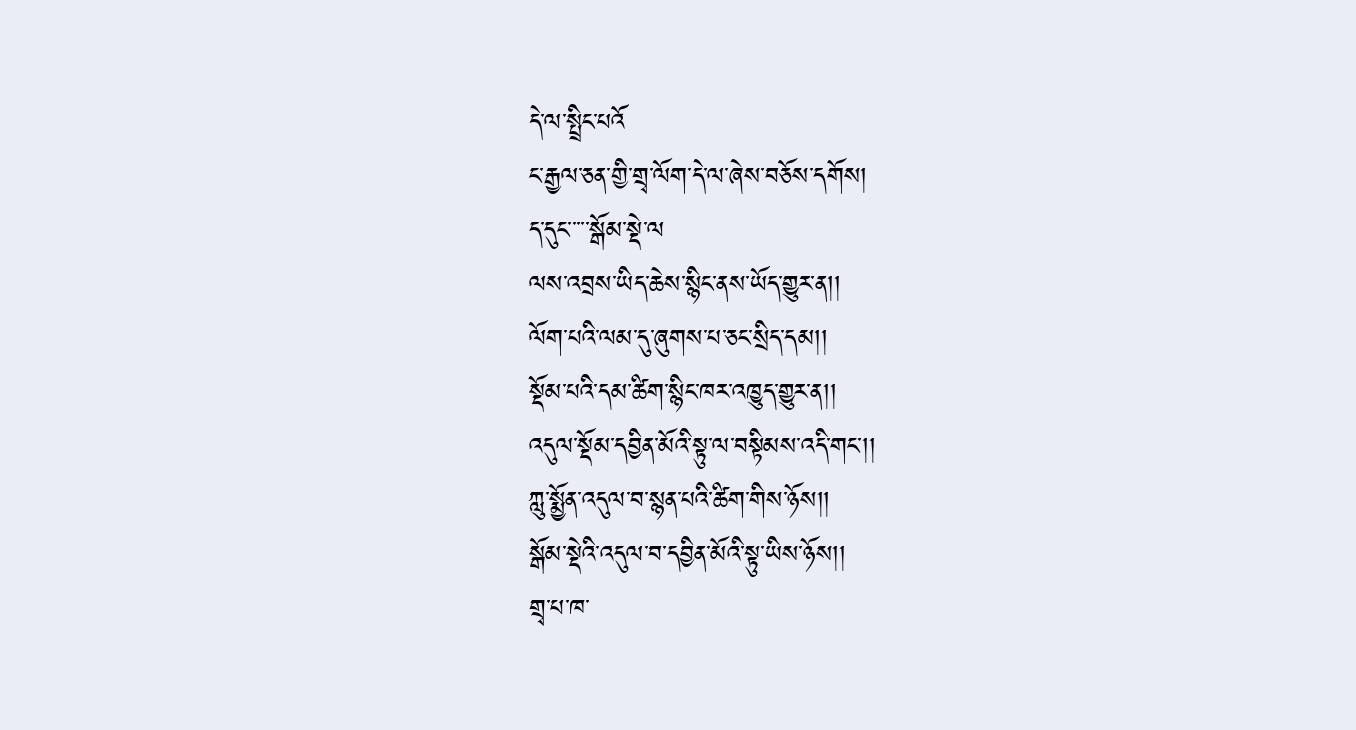དེ་ལ་སྤྲིང་པའོ
ང་རྒྱལ་ཅན་གྱི་གྲྭ་ལོག་དེ་ལ་ཞེས་བཅོས་དགོས།
ད་དུང་་་་་སྒོམ་སྡེ་ལ
ལས་འབྲས་ཡིད་ཆེས་སྙིང་ནས་ཡོད་གྱུར་ན།།
ལོག་པའི་ལམ་དུ་ཞུགས་པ་ཅང་སྲིད་དམ།།
སྡོམ་པའི་དམ་ཚིག་སྙིང་ཁར་འཁྱུད་གྱུར་ན།།
འདུལ་སྡོམ་དབྱིན་མོའི་སྟུ་ལ་བསྟིམས་འདི་གང་།།
ཀླུ་སྨྱོན་འདུལ་བ་སྙན་པའི་ཚིག་གིས་ཉོས།།
སྒོམ་སྡེའི་འདུལ་བ་དབྱིན་མོའི་སྟུ་ཡིས་ཉོས།།
གྲྭ་པ་ཁ་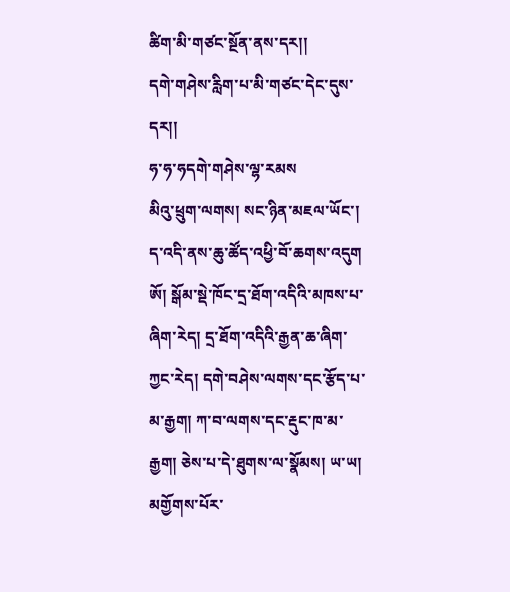ཚིག་མི་གཙང་སྔོན་ནས་དར།།
དགེ་གཤེས་རླིག་པ་མི་གཙང་དེང་དུས་དར།།
ཧ་ཧ་ཧདགེ་གཤེས་ལྷ་རམས
མིའུ་ཕྲུག་ལགས། སང་ཉིན་མཇལ་ཡོང་། ད་འདི་ནས་ཆུ་ཚོད་འཕྱི་བོ་ཆགས་འདུག ཨོ། སྒོམ་སྡེ་ཁོང་དྲ་ཐོག་འདིའི་མཁས་པ་ཞིག་རེད། དྲ་ཐོག་འདིའི་རྒྱན་ཆ་ཞིག་ཀྱང་རེད། དགེ་བཤེས་ལགས་དང་རྩོད་པ་མ་རྒྱག། ཀ་བ་ལགས་དང་རྡུང་ཁ་མ་རྒྱག། ཅེས་པ་དེ་ཐུགས་ལ་སྣོམས། ཡ་ཡ། མགྱོགས་པོར་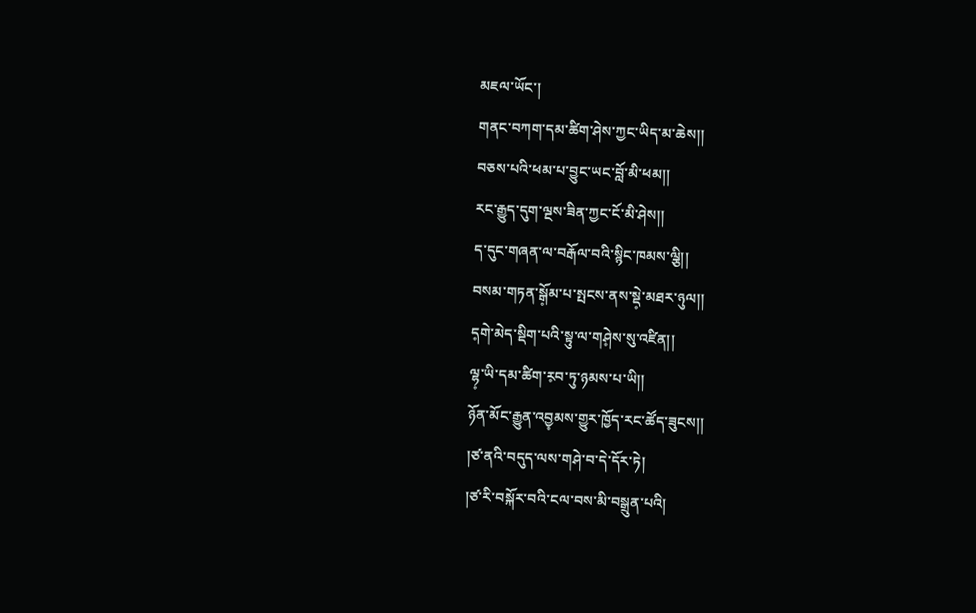མཇལ་ཡོང་།
གནང་བཀག་དམ་ཚིག་ཤེས་ཀྱང་ཡིད་མ་ཆེས།།
བཅས་པའི་ཕམ་པ་བྱུང་ཡང་བློ་མི་ཕམ།།
རང་རྒྱུད་དུག་ལྔས་ཟིན་ཀྱང་ངོ་མི་ཤེས།།
ད་དུང་གཞན་ལ་བརྒོལ་བའི་སྙིང་ཁམས་ལྕི།།
བསམ་གཏན་སྒོ༷མ་པ་སྤངས་ནས་སྡེ༷་མཐར་ཉུལ།།
ད༷གེ་མེད་སྡིག་པའི་སྟུ་ལ་གཤེ༷ས་སུ་འཛིན།།
ལྷ༷་ཡི་དམ་ཚིག་ར༷བ་ཏུ་ཉམས་པ་ཡི།།
ཉོན་མོང་རྒྱུན་འབྱ༷མས་གྱུར་ཁྱོད་རང་ཚོད་ཟུངས།།
།ཙ་ནའི་བདུད་ལས་གཤེ་བ་དེ་དོར་ཏེ།
།ཙ་རི་བསྐོར་བའི་ངལ་བས་མི་བསྒྲུན་པའི།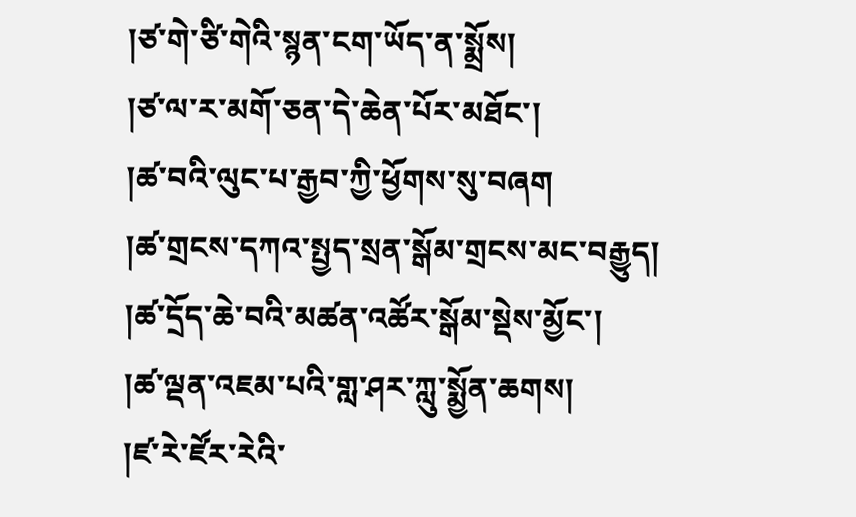།ཙ་གེ་ཙི་གེའི་སྙན་ངག་ཡོད་ན་སྨྲོས།
།ཙ་ལ་ར་མགོ་ཅན་དེ་ཆེན་པོར་མཐོང་།
།ཚ་བའི་ལུང་པ་རྒྱབ་ཀྱི་ཕྱོགས་སུ་བཞག
།ཚ་གྲངས་དཀའ་སྤྱད་སྲན་སྒོམ་གྲངས་མང་བརྒྱུད།
།ཚ་དྲོད་ཆེ་བའི་མཚན་འཚོར་སྒོམ་སྡེས་མྱོང་།
།ཚ་ལྡན་འཇམ་པའི་གླ་ཤར་ཀླུ་སྨྱོན་ཆགས།
།ཛ་རེ་ཛོར་རེའི་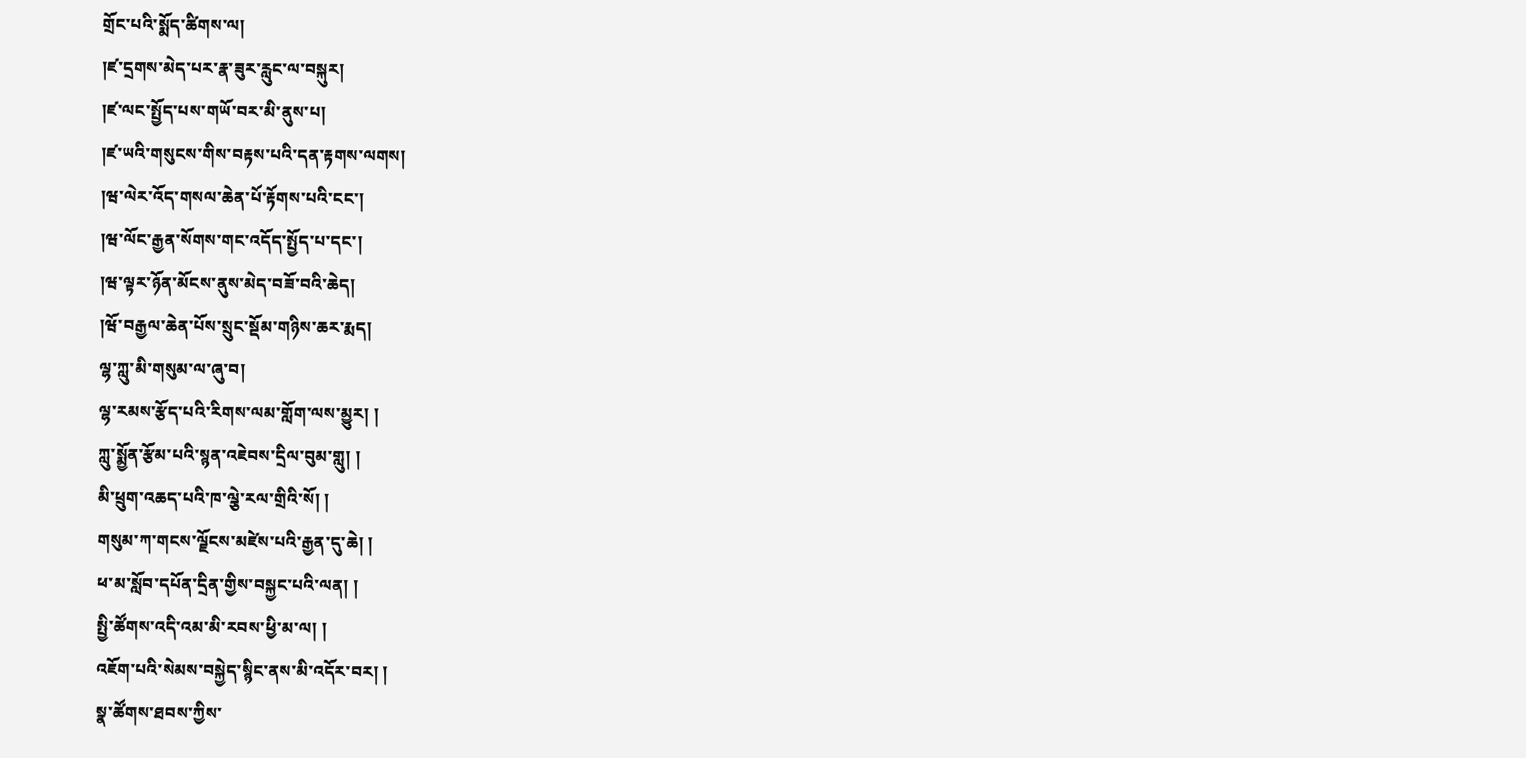གྲོང་པའི་སྨོད་ཚིགས་ལ།
།ཛ་དྲགས་མེད་པར་རྣ་ཟུར་རླུང་ལ་བསྐུར།
།ཛ་ལང་སྤྱོད་པས་གཡོ་བར་མི་ནུས་པ།
།ཛ་ཡའི་གསུངས་གིས་བརྟས་པའི་དན་རྟགས་ལགས།
།ཝ་ལེར་འོད་གསལ་ཆེན་པོ་རྟོགས་པའི་ངང་།
།ཝ་ལོང་རྒྱན་སོགས་གང་འདོད་སྤྱོད་པ་དང་།
།ཝ་ལྟར་ཉོན་མོངས་ནུས་མེད་བཟོ་བའི་ཆེད།
།ཝོ་བརྒྱལ་ཆེན་པོས་སྲུང་སྡོམ་གཉིས་ཆར་རྨད།
ལྷ་ཀླུ་མི་གསུམ་ལ་ཞུ་བ།
ལྷ་རམས་རྩོད་པའི་རིགས་ལམ་གློག་ལས་མྱུར། །
ཀླུ་སྨྱོན་རྩོམ་པའི་སྙན་འཇེབས་དྲིལ་བུམ་གླུ། །
མི་ཕྲུག་འཆད་པའི་ཁ་ལྕེ་རལ་གྲིའི་སོ། །
གསུམ་ཀ་གངས་ལྗོངས་མཛེས་པའི་རྒྱན་དུ་ཆེ། །
ཕ་མ་སློབ་དཔོན་དྲིན་གྱིས་བསྐྱང་པའི་ལན། །
སྤྱི་ཚོགས་འདི་འམ་མི་རབས་ཕྱི་མ་ལ། །
འཇོག་པའི་སེམས་བསྐྱེད་སྙིང་ནས་མི་འདོར་བར། །
སྣ་ཚོགས་ཐབས་ཀྱིས་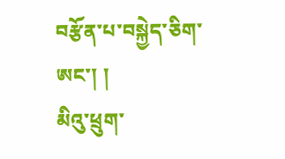བརྩོན་པ་བསྐྱེད་ཅིག་ཨང་། །
མིའུ་ཕྲུག་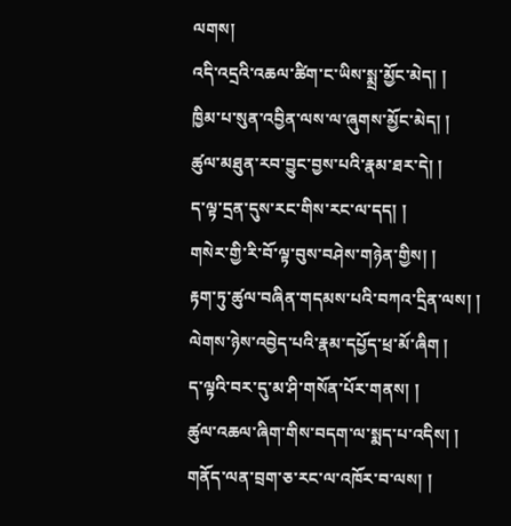ལགས།
འདི་འདྲའི་འཆལ་ཚིག་ང་ཡིས་སྨྲ་མྱོང་མེད། །
ཁྱིམ་པ་སུན་འབྱིན་ལས་ལ་ཞུགས་མྱོང་མེད། །
ཚུལ་མཐུན་རབ་བྱུང་བྱས་པའི་རྣམ་ཐར་དེ། །
ད་ལྟ་དྲན་དུས་རང་གིས་རང་ལ་དད། །
གསེར་གྱི་རི་བོ་ལྟ་བུས་བཤེས་གཉེན་གྱིས། །
རྟག་ཏུ་ཚུལ་བཞིན་གདམས་པའི་བཀའ་དྲིན་ལས། །
ལེགས་ཉེས་འབྱེད་པའི་རྣམ་དཔྱོད་ཕྲ་མོ་ཞིག །
ད་ལྟའི་བར་དུ་མ་ཤི་གསོན་པོར་གནས། །
ཚུལ་འཆལ་ཞིག་གིས་བདག་ལ་སྨད་པ་འདིས། །
གནོད་ལན་བྲག་ཅ་རང་ལ་འཁོར་བ་ལས། །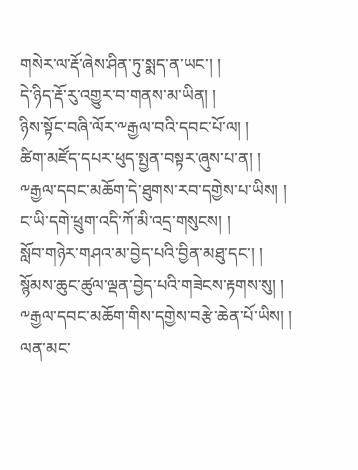གསེར་ལ་རྡོ་ཞེས་ཤིན་ཏུ་སྨད་ན་ཡང་། །
དེ་ཉིད་རྡོ་རུ་འགྱུར་བ་གནས་མ་ཡིན། །
ཉིས་སྟོང་བཞི་ལོར་༸རྒྱལ་བའི་དབང་པོ་ལ། །
ཚིག་མཛོད་དཔར་ཕུད་སྤྱན་བསྟར་ཞུས་པ་ན། །
༸རྒྱལ་དབང་མཆོག་དེ་ཐུགས་རབ་དགྱེས་པ་ཡིས། །
ང་ཡི་དགེ་ཕྲུག་འདི་ཀོ་མི་འདྲ་གསུངས། །
སློབ་གཉེར་གཤའ་མ་བྱེད་པའི་བྱིན་མཐུ་དང་། །
སྙོམས་ཆུང་ཚུལ་ལྡན་བྱེད་པའི་གཟེངས་རྟགས་སུ། །
༸རྒྱལ་དབང་མཆོག་གིས་དགྱེས་བརྩེ་ཆེན་པོ་ཡིས། །
ལན་མང་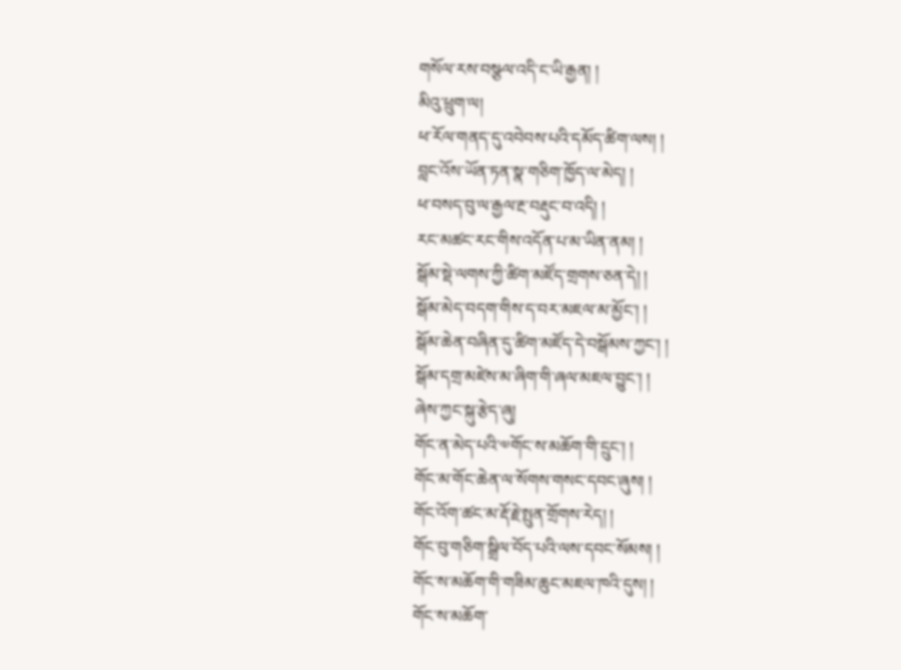གསོལ་རས་བསྩལ་འདི་ང་ཡི་རྒྱན། །
མིའུ་ཕྲུག་ལ།
ཕ་རོལ་གནད་དུ་འབེབས་པའི་དམོད་ཚིག་ལས། །
བླང་འོས་ཡོན་ཏན་སྣ་གཅིག་ཁྱོད་ལ་མེད། །
ཕ་བསད་བུ་ལ་རྒྱལ་རྔ་བརྡུང་བ་འདི། །
རང་མཚང་རང་གིས་འདོན་པ་མ་ཡིན་ནམ། །
སྒོམ་སྡེ་ལགས་ཀྱི་ཚིག་མཛོད་གྲགས་ཅན་དེ། །
སྒོམ་མེད་བདག་གིས་ད་བར་མཇལ་མ་མྱོང་། །
སྒོམ་ཆེན་བཞིན་དུ་ཚིག་མཛོད་དེ་བསྒོམས་ཀྱང་། །
སྒོམ་དགྲ་མཛེས་མ་ཞིག་གི་ཞལ་མཇལ་བྱུང་། །
ཞེས་ཀྱང་སྐུ་རྩེད་ཞུ།
གོང་ན་མེད་པའི་༧གོང་ས་མཆོག་གི་དྲུང་། །
གོང་མ་གོང་ཆེན་ལ་སོགས་གསང་དབང་ཞུས། །
གོང་འོག་ཚང་མ་རྡོ་རྗེ་སྤུན་གྲོགས་རེད། །
གོང་བུ་གཅིག་སྒྲིལ་བོད་པའི་ལས་དབང་སོམས། །
གོང་ས་མཆོག་གི་གཟིམ་ཆུང་མཇལ་ཁའི་དུས། །
གོང་ས་མཆོག་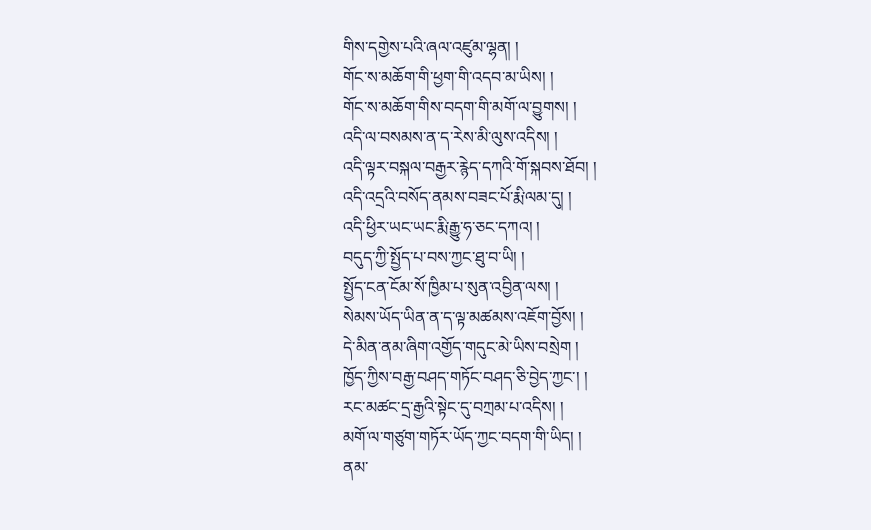གིས་དགྱེས་པའི་ཞལ་འཛུམ་ལྷན། །
གོང་ས་མཆོག་གི་ཕྱག་གི་འདབ་མ་ཡིས། །
གོང་ས་མཆོག་གིས་བདག་གི་མགོ་ལ་བྱུགས། །
འདི་ལ་བསམས་ན་ད་རེས་མི་ལུས་འདིས། །
འདི་ལྟར་བསྐལ་བརྒྱར་རྙེད་དཀའི་གོ་སྐབས་ཐོབ། །
འདི་འདྲའི་བསོད་ནམས་བཟང་པོ་རྨི་ལམ་དུ། །
འདི་ཕྱིར་ཡང་ཡང་རྨི་རྒྱུ་ཧ་ཅང་དཀའ། །
བདུད་ཀྱི་སྤྱོད་པ་བས་ཀྱང་ཐུ་བ་ཡི། །
སྤྱོད་ངན་ངོམ་སོ་ཁྱིམ་པ་སུན་འབྱིན་ལས། །
སེམས་ཡོད་ཡིན་ན་ད་ལྟ་མཚམས་འཇོག་བྱོས། །
དེ་མིན་ནམ་ཞིག་འགྱོད་གདུང་མེ་ཡིས་བསྲེག །
ཁྱོད་ཀྱིས་བརྒྱ་བཤད་གཏོང་བཤད་ཅི་བྱེད་ཀྱང་། །
རང་མཚང་དྲ་རྒྱའི་སྟེང་དུ་བཀྲམ་པ་འདིས། །
མགོ་ལ་གཙུག་གཏོར་ཡོད་ཀྱང་བདག་གི་ཡིད། །
ནམ་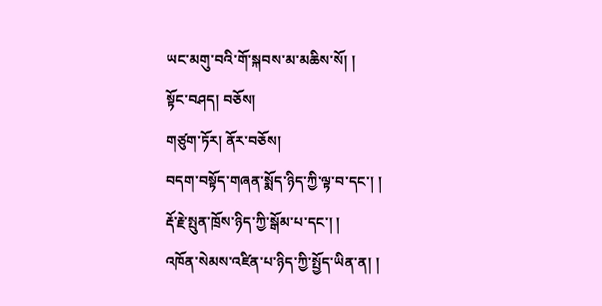ཡང་མགུ་བའི་གོ་སྐབས་མ་མཆིས་སོ། །
སྟོང་བཤད། བཅོས།
གཙུག་ཏོར། ནོར་བཅོས།
བདག་བསྟོད་གཞན་སྨོད་ཉིད་ཀྱི་ལྟ་བ་དང་། །
རྡོ་རྗེ་སྤུན་ཁྲོས་ཉིད་ཀྱི་སྒོམ་པ་དང་། །
འཁོན་སེམས་འཛིན་པ་ཉིད་ཀྱི་སྤྱོད་ཡིན་ན། །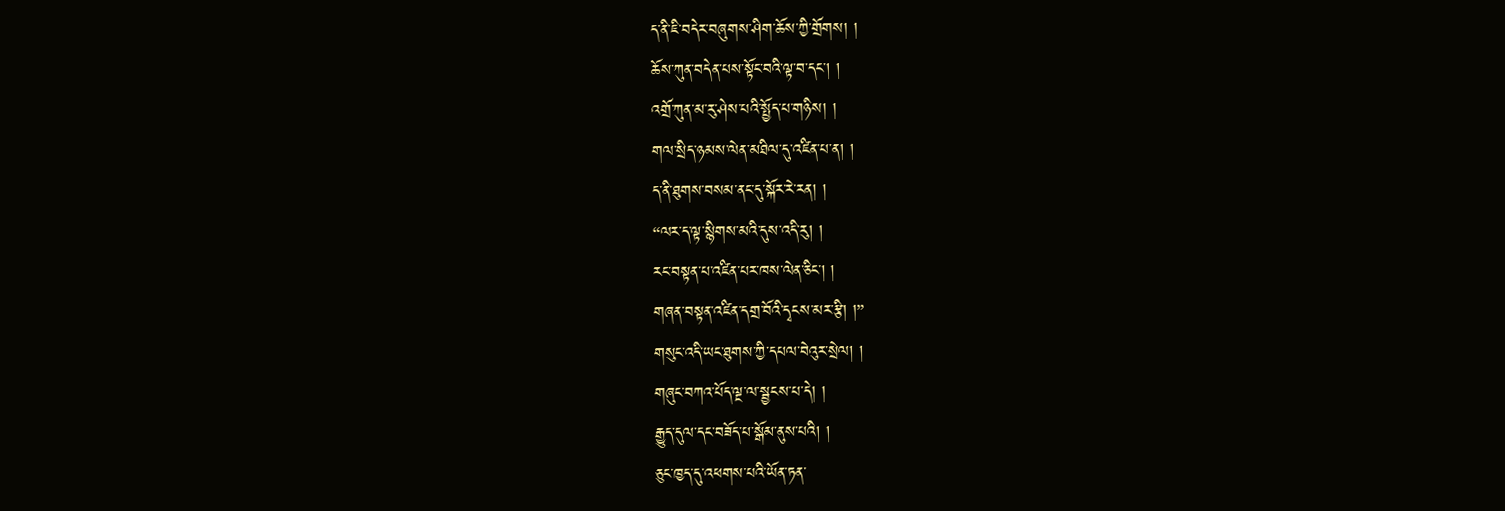ད་ནི་ཇི་བདེར་བཞུགས་ཤིག་ཆོས་ཀྱི་གྲོགས། །
ཆོས་ཀུན་བདེན་པས་སྟོང་བའི་ལྟ་བ་དང་། །
འགྲོ་ཀུན་མ་རུ་ཤེས་པའི་སྤྱོད་པ་གཉིས། །
གལ་སྲིད་ཉམས་ལེན་མཐིལ་དུ་འཛིན་པ་ན། །
ད་ནི་ཐུགས་བསམ་ནང་དུ་སྐོར་རེ་རན། །
“ལར་ད་ལྟ་སྙིགས་མའི་དུས་འདི་རུ། །
རང་བསྟན་པ་འཛིན་པར་ཁས་ལེན་ཅིང་། །
གཞན་བསྟན་འཛིན་དགྲ་བོའི་དྭངས་མར་རྩི། །”
གསུང་འདི་ཡང་ཐུགས་ཀྱི་དཔལ་བེའུར་སྲེལ། །
གཞུང་བཀའ་པོད་ལྔ་ལ་སྦྱངས་པ་དེ། །
རྒྱུད་དུལ་དང་བཟོད་པ་སྒོམ་ནུས་པའི། །
ཅུང་ཁྱད་དུ་འཕགས་པའི་ཡོན་ཏན་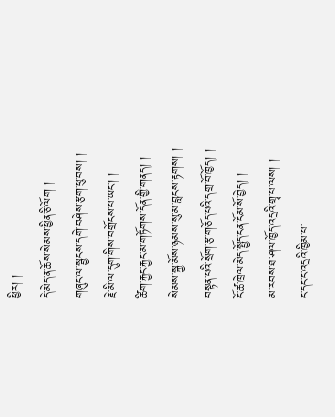ཕྱིར། །
དེ་མེད་ན་ཆོས་སེམས་ཕྱིན་ཅི་ལོག །
གཞུང་ལ་སྦྱངས་དགེ་བཤེས་རྩག་ཕུ་བས། །
རྗེ་མི་ལ་དུག་གིས་བགྲོངས་པ་ཡང་། །
ཚིག་རྐྱང་རྐྱང་མ་གཏོགས་དོན་གྱི་གནད། །
སེམས་སྐྱ་མོས་ཉམས་སུ་མ་བླངས་རྟགས། །
བསྟན་པའི་སྲོག་རྩ་གཅོད་པའི་དགྲ་བོ་ཁྱོད། །
ངོ་ཚ་ཁྲེལ་མེད་སྤྱོད་ངན་ངོམ་སོ་བྱེད། །
མ་རབས་ཐ་ཤལ་ཁྱོད་འདྲའི་གྲྭ་པ་ལས། །
ང་དང་ང་འདྲའི་ཁྱིམ་པ་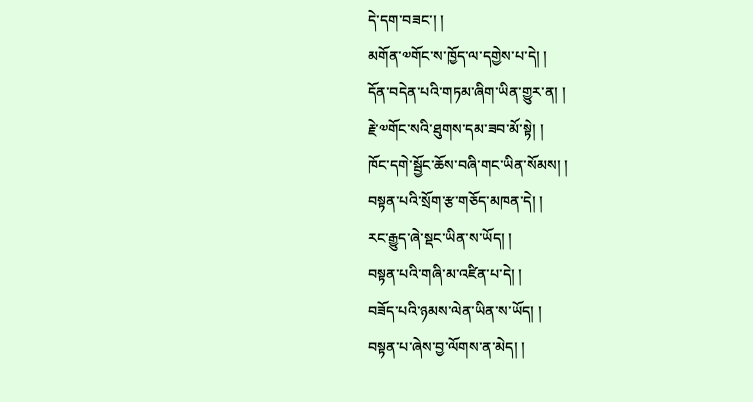དེ་དག་བཟང་། །
མགོན་༧གོང་ས་ཁྱོད་ལ་དགྱེས་པ་དེ། །
དོན་བདེན་པའི་གཏམ་ཞིག་ཡིན་གྱུར་ན། །
རྗེ་༧གོང་སའི་ཐུགས་དམ་ཟབ་མོ་སྟེ། །
ཁོང་དགེ་སྦྱོང་ཆོས་བཞི་གང་ཡིན་སོམས། །
བསྟན་པའི་སྲོག་རྩ་གཅོད་མཁན་དེ། །
རང་རྒྱུད་ཞེ་སྡང་ཡིན་ས་ཡོད། །
བསྟན་པའི་གཞི་མ་འཛིན་པ་དེ། །
བཟོད་པའི་ཉམས་ལེན་ཡིན་ས་ཡོད། །
བསྟན་པ་ཞེས་བྱ་ལོགས་ན་མེད། །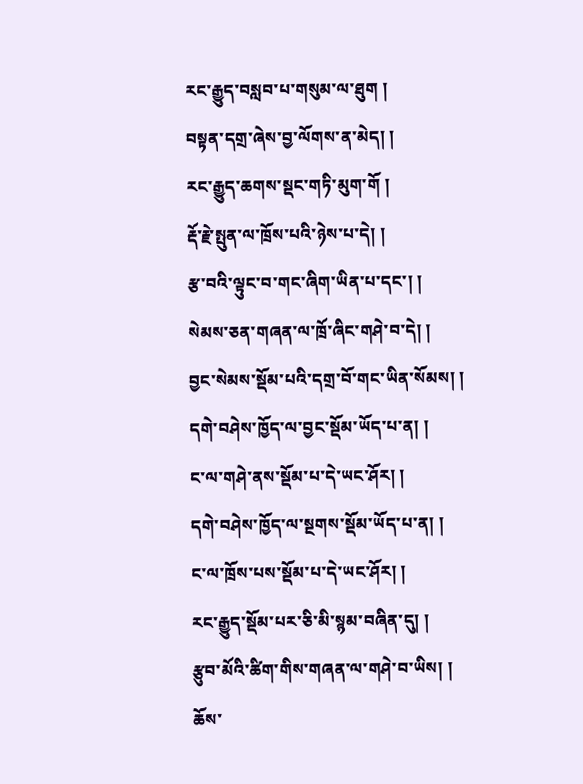རང་རྒྱུད་བསླབ་པ་གསུམ་ལ་ཐུག །
བསྟན་དགྲ་ཞེས་བྱ་ལོགས་ན་མེད། །
རང་རྒྱུད་ཆགས་སྡང་གཏི་མུག་གོ །
རྡོ་རྗེ་སྤུན་ལ་ཁྲོས་པའི་ཉེས་པ་དེ། །
རྩ་བའི་ལྟུང་བ་གང་ཞིག་ཡིན་པ་དང་། །
སེམས་ཅན་གཞན་ལ་ཁྲོ་ཞིང་གཤེ་བ་དེ། །
བྱང་སེམས་སྡོམ་པའི་དགྲ་བོ་གང་ཡིན་སོམས། །
དགེ་བཤེས་ཁྱོད་ལ་བྱང་སྡོམ་ཡོད་པ་ན། །
ང་ལ་གཤེ་ནས་སྡོམ་པ་དེ་ཡང་ཤོར། །
དགེ་བཤེས་ཁྱོད་ལ་སྔགས་སྡོམ་ཡོད་པ་ན། །
ང་ལ་ཁྲོས་པས་སྡོམ་པ་དེ་ཡང་ཤོར། །
རང་རྒྱུད་སྡོམ་པར་ཅི་མི་སྙམ་བཞིན་དུ། །
རྩུབ་མོའི་ཚིག་གིས་གཞན་ལ་གཤེ་བ་ཡིས། །
ཆོས་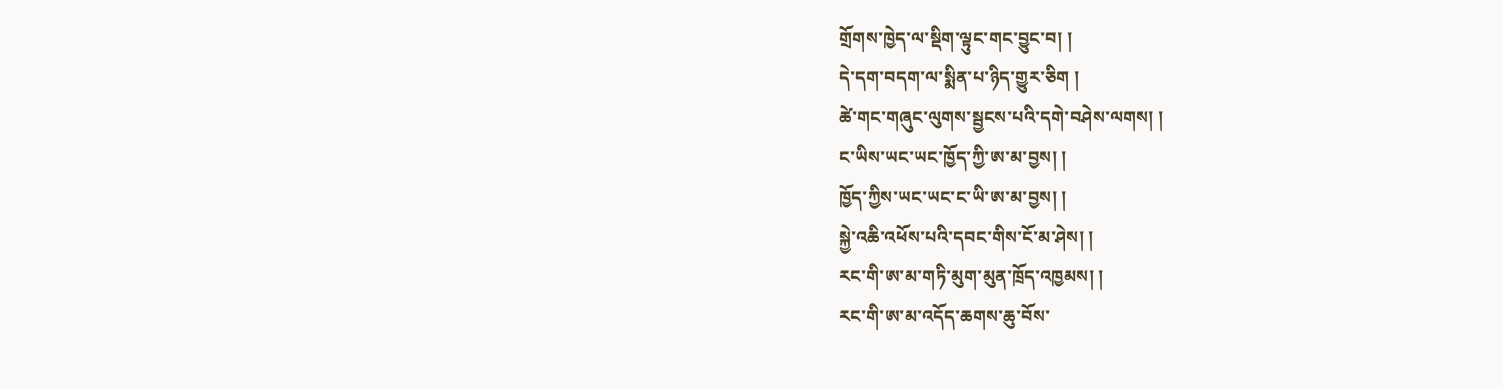གྲོགས་ཁྱེད་ལ་སྡིག་ལྟུང་གང་བྱུང་བ། །
དེ་དག་བདག་ལ་སྨིན་པ་ཉིད་གྱུར་ཅིག །
ཚེ་གང་གཞུང་ལུགས་སྦྱངས་པའི་དགེ་བཤེས་ལགས། །
ང་ཡིས་ཡང་ཡང་ཁྱོད་ཀྱི་ཨ་མ་བྱས། །
ཁྱོད་ཀྱིས་ཡང་ཡང་ང་ཡི་ཨ་མ་བྱས། །
སྐྱེ་འཆི་འཕོས་པའི་དབང་གིས་ངོ་མ་ཤེས། །
རང་གི་ཨ་མ་གཏི་མུག་མུན་ཁྲོད་འཁྱམས། །
རང་གི་ཨ་མ་འདོད་ཆགས་ཆུ་བོས་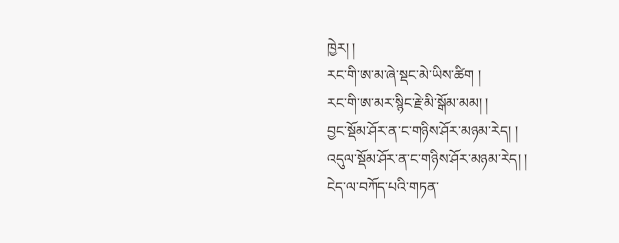ཁྱེར། །
རང་གི་ཨ་མ་ཞེ་སྡང་མེ་ཡིས་ཚིག །
རང་གི་ཨ་མར་སྙིང་རྗེ་མི་སྒོམ་མམ། །
བྱང་སྡོམ་ཤོར་ན་ང་གཉིས་ཤོར་མཉམ་རེད། །
འདུལ་སྡོམ་ཤོར་ན་ང་གཉིས་ཤོར་མཉམ་རེད། །
ངེད་ལ་བཀོད་པའི་གཏན་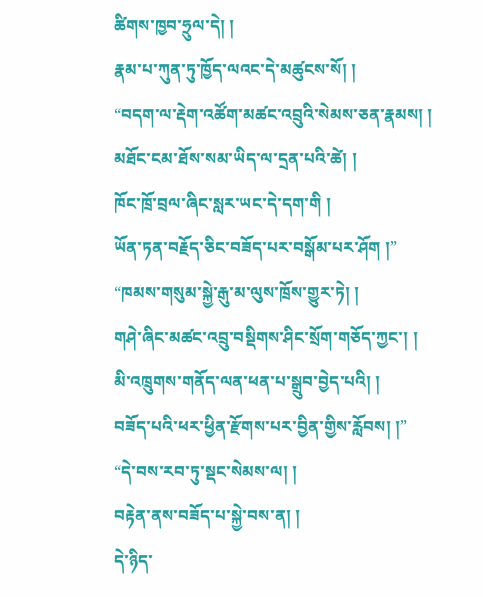ཚིགས་ཁྱབ་ཧྲུལ་དེ། །
རྣམ་པ་ཀུན་ཏུ་ཁྱོད་ལའང་དེ་མཚུངས་སོ། །
“བདག་ལ་རྡེག་འཚོག་མཚང་འབྲུའི་སེམས་ཅན་རྣམས། །
མཐོང་ངམ་ཐོས་སམ་ཡིད་ལ་དྲན་པའི་ཚེ། །
ཁོང་ཁྲོ་བྲལ་ཞིང་སླར་ཡང་དེ་དག་གི །
ཡོན་ཏན་བརྗོད་ཅིང་བཟོད་པར་བསྒོམ་པར་ཤོག །”
“ཁམས་གསུམ་སྐྱེ་རྒུ་མ་ལུས་ཁྲོས་གྱུར་ཏེ། །
གཤེ་ཞིང་མཚང་འབྲུ་བསྡིགས་ཤིང་སྲོག་གཅོད་ཀྱང་། །
མི་འཁྲུགས་གནོད་ལན་ཕན་པ་སྒྲུབ་བྱེད་པའི། །
བཟོད་པའི་ཕར་ཕྱིན་རྫོགས་པར་བྱིན་གྱིས་རློབས། །”
“དེ་བས་རབ་ཏུ་སྡང་སེམས་ལ། །
བརྟེན་ནས་བཟོད་པ་སྐྱེ་བས་ན། །
དེ་ཉིད་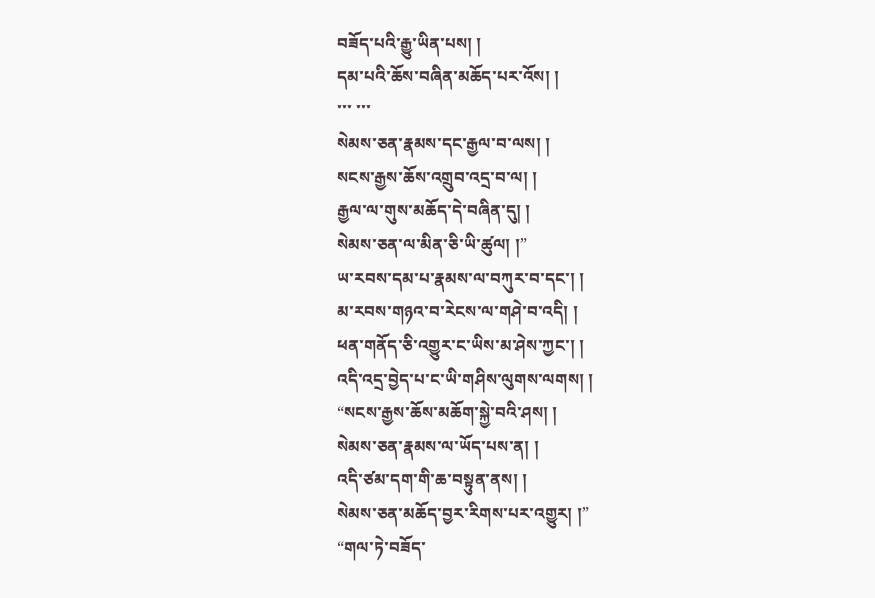བཟོད་པའི་རྒྱུ་ཡིན་པས། །
དམ་པའི་ཆོས་བཞིན་མཆོད་པར་འོས། །
་་་ ་་་
སེམས་ཅན་རྣམས་དང་རྒྱལ་བ་ལས། །
སངས་རྒྱས་ཆོས་འགྲུབ་འདྲ་བ་ལ། །
རྒྱལ་ལ་གུས་མཆོད་དེ་བཞིན་དུ། །
སེམས་ཅན་ལ་མིན་ཅི་ཡི་ཚུལ། །”
ཡ་རབས་དམ་པ་རྣམས་ལ་བཀུར་བ་དང་། །
མ་རབས་གཉའ་བ་རེངས་ལ་གཤེ་བ་འདི། །
ཕན་གནོད་ཅི་འགྱུར་ང་ཡིས་མ་ཤེས་ཀྱང་། །
འདི་འདྲ་བྱེད་པ་ང་ཡི་གཤིས་ལུགས་ལགས། །
“སངས་རྒྱས་ཆོས་མཆོག་སྐྱེ་བའི་ཤས། །
སེམས་ཅན་རྣམས་ལ་ཡོད་པས་ན། །
འདི་ཙམ་དག་གི་ཆ་བསྟུན་ནས། །
སེམས་ཅན་མཆོད་བྱར་རིགས་པར་འགྱུར། །”
“གལ་ཏེ་བཟོད་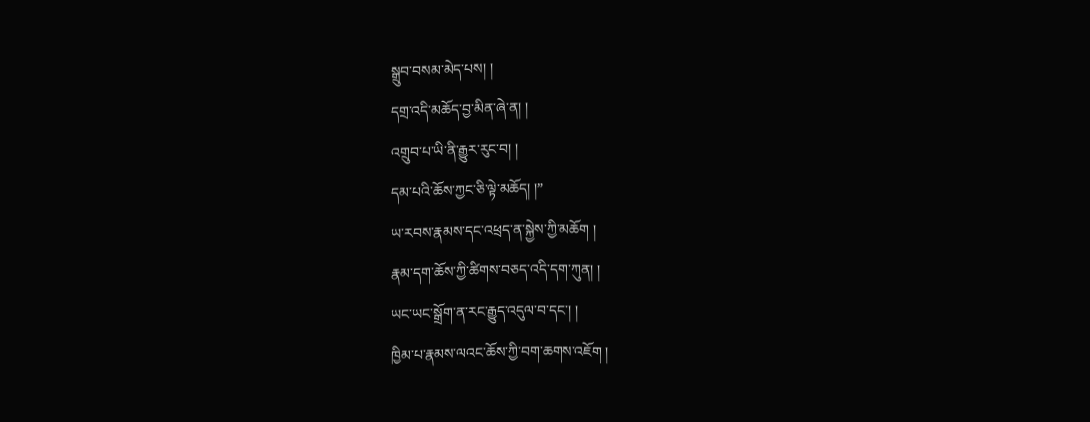སྒྲུབ་བསམ་མེད་པས། །
དགྲ་འདི་མཆོད་བྱ་མིན་ཞེ་ན། །
འགྲུབ་པ་ཡི་ནི་རྒྱུར་རུང་བ། །
དམ་པའི་ཆོས་ཀྱང་ཅི་ལྟེ་མཆོད། །”
ཡ་རབས་རྣམས་དང་འཕྲད་ན་སྐྱེས་ཀྱི་མཆོག །
རྣམ་དག་ཆོས་ཀྱི་ཚིགས་བཅད་འདི་དག་ཀུན། །
ཡང་ཡང་སྒྲོག་ན་རང་རྒྱུད་འདུལ་བ་དང་། །
ཁྱིམ་པ་རྣམས་ལའང་ཆོས་ཀྱི་བག་ཆགས་འཇོག །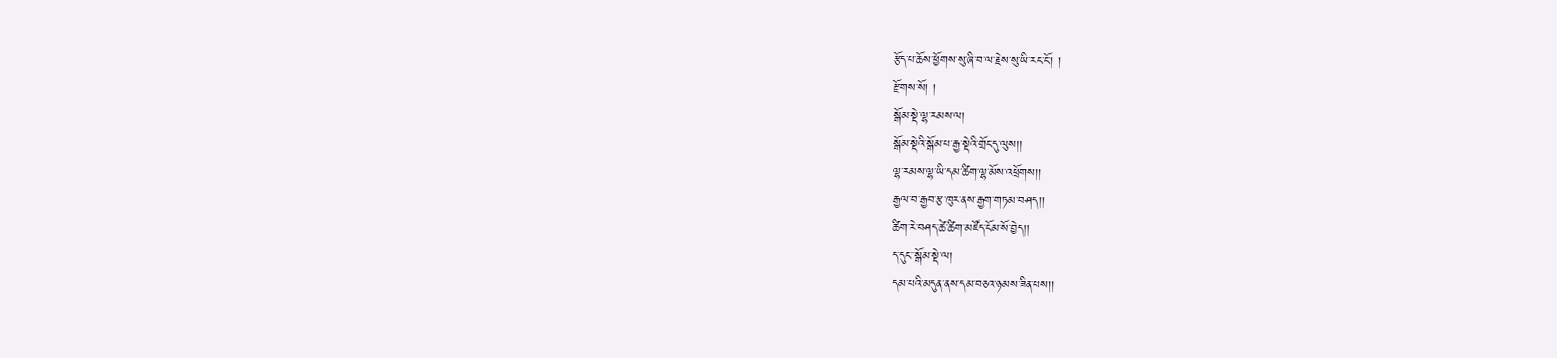རྩོད་པ་ཆོས་ཕྱོགས་སུ་ཞི་བ་ལ་རྗེས་སུ་ཡི་རང་ངོ་། །
རྫོགས་སོ། །
སྒོམ་སྡེ་ལྷ་རམས་ལ།
སྒོམ་སྡེའི་སྒོམ་པ་རྒྱ་སྡེའི་གྲོང་དུ་ལུས།།
ལྷ་རམས་ལྷ་ཡི་དམ་ཚིག་ལྷ་མོས་འཕྲོགས།།
རྒྱལ་བ་རྒྱབ་རྩ་ཁུར་ནས་རྒྱག་གཏམ་བཤད།།
ཚིག་རེ་བཤད་ཚེ་ཚིག་མཛོད་ངོམ་སོ་བྱེད།།
ད་དུང་་སྒོམ་སྡེ་ལ།
དམ་པའི་མདུན་ནས་དམ་བཅའ་ཉམས་ཟིན་པས།།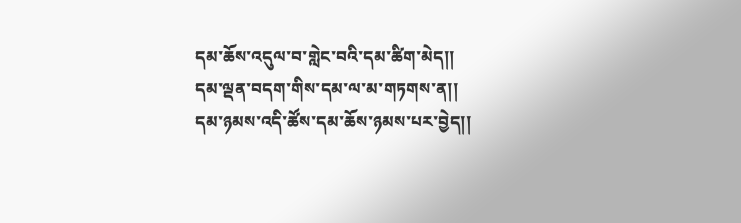དམ་ཆོས་འདུལ་བ་གླེང་བའི་དམ་ཚིག་མེད།།
དམ་ལྡན་བདག་གིས་དམ་ལ་མ་གཏགས་ན།།
དམ་ཉམས་འདི་ཚོས་དམ་ཆོས་ཉམས་པར་བྱེད།།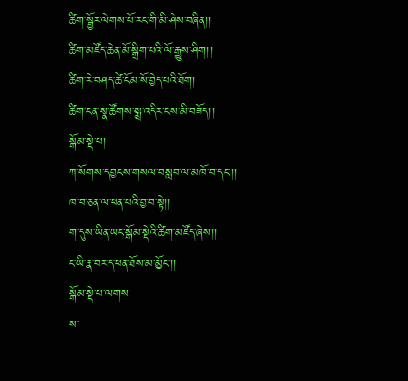ཚིག་སྦྱོར་ལེགས་པོ་རང་གི་མི་ཤེས་བཞིན།།
ཚིག་མཛོད་ཆེན་མོ་སྒྲིག་པའི་ལོ་རྒྱུས་ཤིག།།
ཚིག་རེ་བཤད་ཚེ་ངོམ་སོ་བྱེད་པའི་ཐོག།
ཚིག་ངན་སྣ་ཚོགས་སྨྲ་འདིར་ངས་མི་བཟོད།།
སྒོམ་སྡེ་པ།
ཀ་སོགས་དབྱངས་གསལ་བསླབ་ལ་མཁོ་བ་དང་།།
ཁ་བ་ཅན་ལ་ཕན་པའི་བྱ་བ་སྟེ།།
ག་དུས་ཡིན་ཡང་སྒོམ་སྡེའི་ཚིག་མཛོད་ཞེས།།
ང་ཡི་རྣ་བར་ད་ཕན་ཐོས་མ་མྱོང་།།
སྒོམ་སྡེ་པ་ལགས
ས་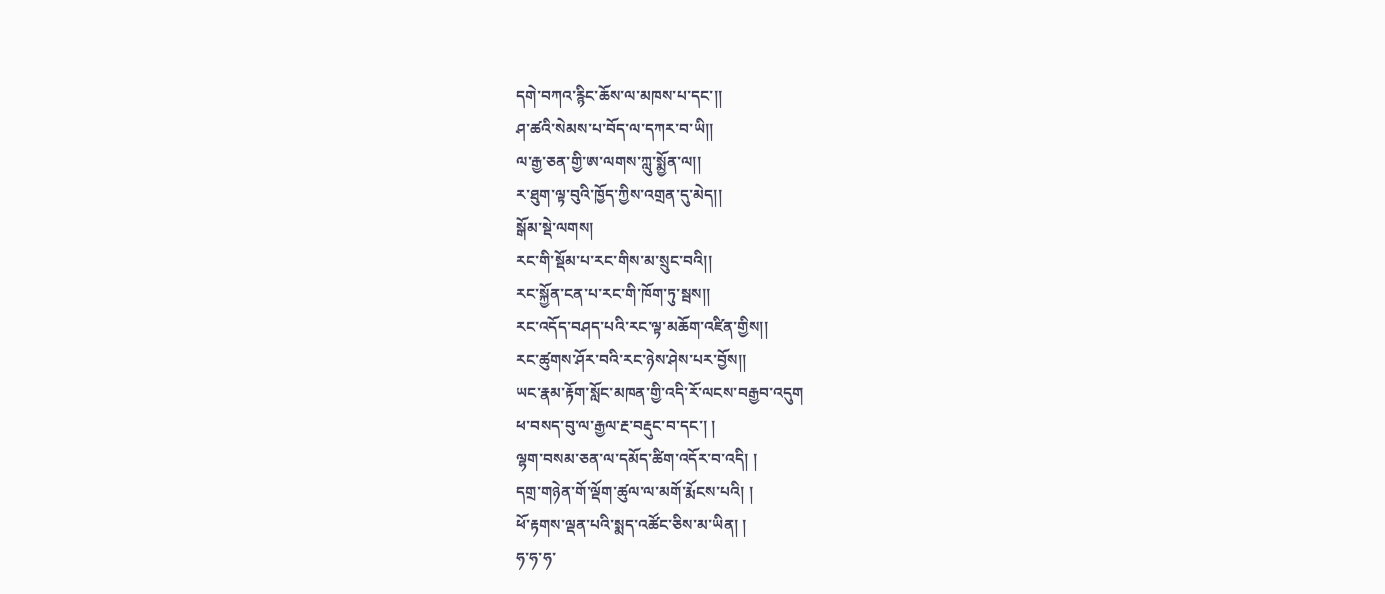དགེ་བཀའ་རྙིང་ཆོས་ལ་མཁས་པ་དང་།།
ཤ་ཚའི་སེམས་པ་བོད་ལ་དཀར་བ་ཡི།།
ལ་རྒྱ་ཅན་གྱི་ཨ་ལགས་ཀླུ་སྨྱོན་ལ།།
ར་ཐུག་ལྟ་བུའི་ཁྱོད་ཀྱིས་འགྲན་དུ་མེད།།
སྒོམ་སྡེ་ལགས།
རང་གི་སྡོམ་པ་རང་གིས་མ་སྲུང་བའི།།
རང་སྐྱོན་ངན་པ་རང་གི་ཁོག་ཏུ་སྦས།།
རང་འདོད་བཤད་པའི་རང་ལྟ་མཆོག་འཛིན་གྱིས།།
རང་ཚུགས་ཤོར་བའི་རང་ཉེས་ཤེས་པར་བྱོས།།
ཡང་རྣམ་རྟོག་སློང་མཁན་གྱི་འདི་རོ་ལངས་བརྒྱབ་འདུག
ཕ་བསད་བུ་ལ་རྒྱལ་རྔ་བརྡུང་བ་དང་། །
ལྷག་བསམ་ཅན་ལ་དམོད་ཚིག་འདོར་བ་འདི། །
དགྲ་གཉེན་གོ་ལྡོག་ཚུལ་ལ་མགོ་རྨོངས་པའི། །
ཕོ་རྟགས་ལྡན་པའི་སྨད་འཚོང་ཅིས་མ་ཡིན། །
ཧ་ཧ་ཧ་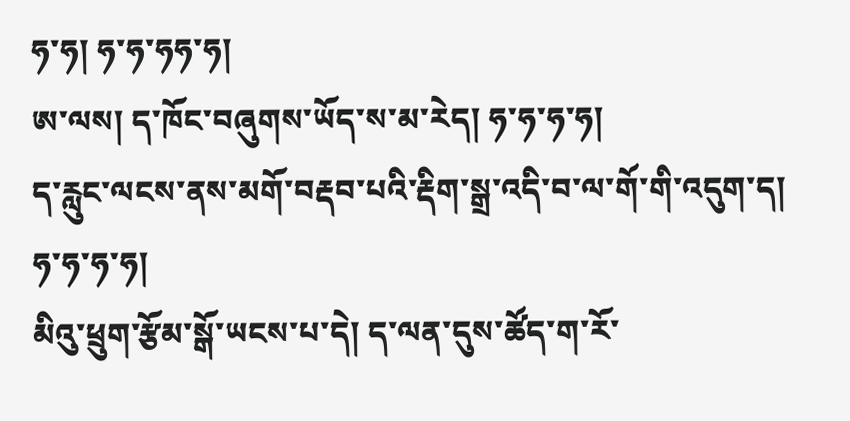ཧ་ཧ། ཧ་ཧ་ཧཧ་ཧ།
ཨ་ལས། ད་ཁོང་བཞུགས་ཡོད་ས་མ་རེད། ཧ་ཧ་ཧ་ཧ།
ད་རླུང་ལངས་ནས་མགོ་བརྡབ་པའི་རྡིག་སྒྲ་འདི་བ་ལ་གོ་གི་འདུག་ད། ཧ་ཧ་ཧ་ཧ།
མིའུ་ཕྲུག་རྩོམ་སྒོ་ཡངས་པ་དེ། ད་ལན་དུས་ཚོད་ག་རོ་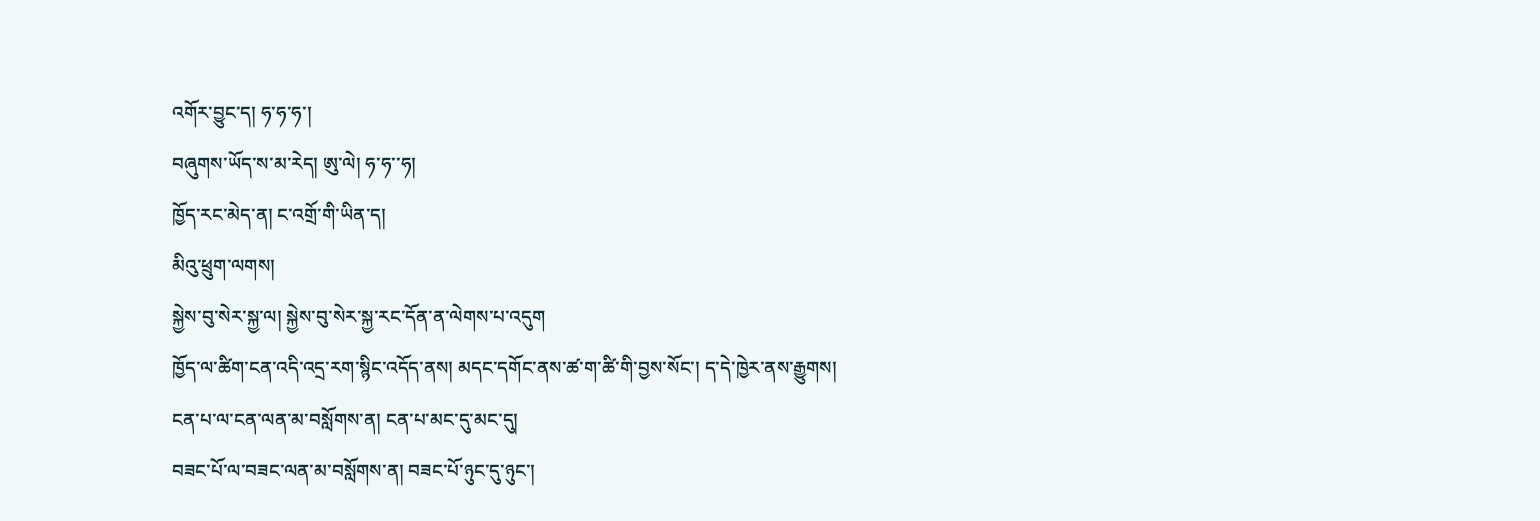འགོར་བྱུང་ད། ཧ་ཧ་ཧ་།
བཞུགས་ཡོད་ས་མ་རེད། ཨུ་ལེ། ཧ་ཧ་་ཧ།
ཁྱོད་རང་མེད་ན། ང་འགྲོ་གི་ཡིན་ད།
མིའུ་ཕྲུག་ལགས།
སྐྱེས་བུ་སེར་སྐྱ་ལ། སྐྱེས་བུ་སེར་སྐྱ་རང་དོན་ན་ལེགས་པ་འདུག
ཁྱོད་ལ་ཚིག་ངན་འདི་འདྲ་རག་སྙིང་འདོད་ནས། མདང་དགོང་ནས་ཚ་ག་ཚི་གི་བྱས་སོང་། ད་དེ་ཁྱེར་ནས་རྒྱུགས།
ངན་པ་ལ་ངན་ལན་མ་བསློགས་ན། ངན་པ་མང་དུ་མང་དུ།
བཟང་པོ་ལ་བཟང་ལན་མ་བསློགས་ན། བཟང་པོ་ཉུང་དུ་ཉུང་།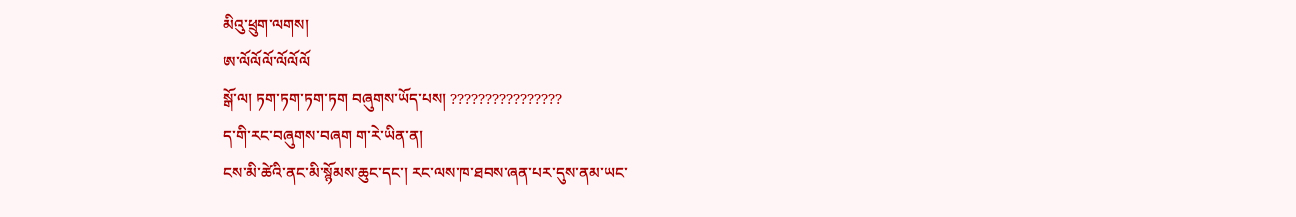མིའུ་ཕྲུག་ལགས།
ཨ་ལོལོལོ་ལོལོལོ
སྒོ་ལ། ཏག་ཏག་ཏག་ཏག བཞུགས་ཡོད་པས། ????????????????
ད་གི་རང་བཞུགས་བཞག ག་རེ་ཡིན་ན།
ངས་མི་ཚེའི་ནང་མི་སྙོམས་ཆུང་དང་། རང་ལས་ཁ་ཐབས་ཞན་པར་དུས་ནམ་ཡང་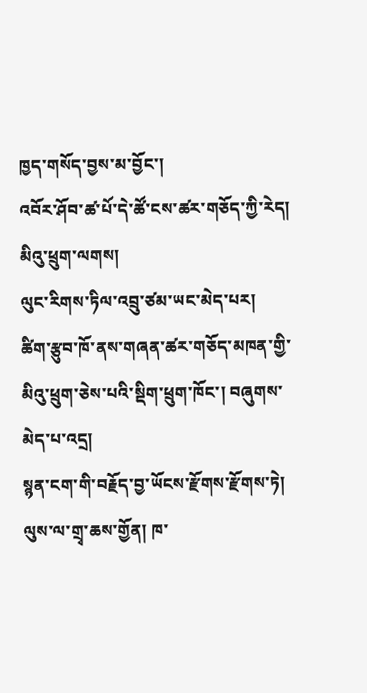ཁྱད་གསོད་བྱས་མ་བྱོང་།
འབོར་ཤོབ་ཚ་པོ་དེ་ཚོ་ངས་ཚར་གཅོད་ཀྱི་རེད།
མིའུ་ཕྲུག་ལགས།
ལུང་རིགས་ཏིལ་འབྲུ་ཙམ་ཡང་མེད་པར།
ཚིག་རྩུབ་ཁོ་ནས་གཞན་ཚར་གཅོད་མཁན་གྱི་མིའུ་ཕྲུག་ཅེས་པའི་སྡིག་ཕྲུག་ཁོང་། བཞུགས་མེད་པ་འདྲ།
སྙན་ངག་གི་བརྗོད་བྱ་ཡོངས་རྫོགས་རྫོགས་ཏེ། ལུས་ལ་གྲྭ་ཆས་གྱོན། ཁ་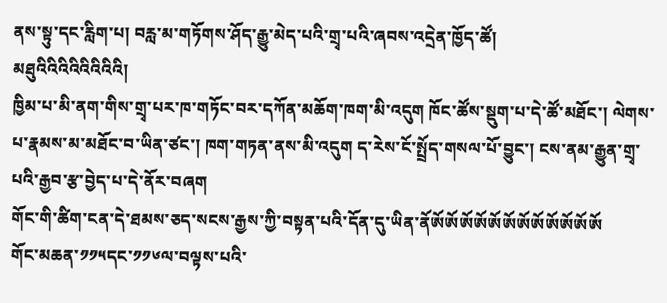ནས་སྟུ་དང་རླིག་པ། བརླ་མ་གཏོགས་ཤོད་རྒྱུ་མེད་པའི་གྲྭ་པའི་ཞབས་འདྲེན་ཁྱོད་ཚོ།
མཐུའིའིའིའིའིའིའིའི།
ཁྱིམ་པ་མི་ནག་གིས་གྲྭ་པར་ཁ་གཏོང་བར་དཀོན་མཆོག་ཁག་མི་འདུག ཁོང་ཚོས་སྡུག་པ་དེ་ཚོ་མཐོང་། ལེགས་པ་རྣམས་མ་མཐོང་བ་ཡིན་ཙང་། ཁག་གཏན་ནས་མི་འདུག ད་རེས་ངོ་སྤྲོད་གསལ་པོ་བྱུང་། ངས་ནམ་རྒྱུན་གྲྭ་པའི་རྒྱབ་རྩ་བྱེད་པ་དེ་ནོར་བཞག
གོང་གི་ཚིག་ངན་དེ་ཐམས་ཅད་སངས་རྒྱས་ཀྱི་བསྟན་པའི་དོན་དུ་ཡིན་ནོཨོཨོཨོཨོཨོཨོཨོཨོཨོཨོཨོཨོ
གོང་མཆན་༡༡༥དང་༡༡༦ལ་བལྟས་པའི་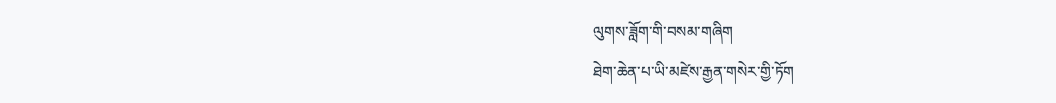ལུགས་ཟློག་གི་བསམ་གཞིག
ཐེག་ཆེན་པ་ཡི་མཛེས་རྒྱན་གསེར་གྱི་ཏོག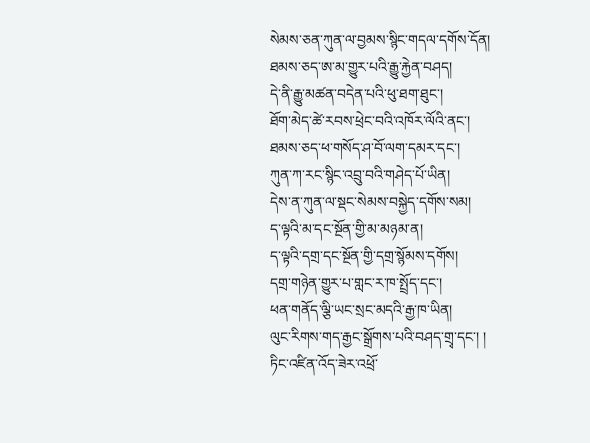སེམས་ཅན་ཀུན་ལ་བྱམས་སྙིང་གདལ་དགོས་དོན།
ཐམས་ཅད་ཨ་མ་གྱུར་པའི་རྒྱུ་རྐྱེན་བཤད།
དེ་ནི་རྒྱུ་མཚན་བདེན་པའི་ཕུ་ཐག་ཐུང་།
ཐོག་མེད་ཚེ་རབས་ཕྲེང་བའི་འཁོར་ལོའི་ནང་།
ཐམས་ཅད་ཕ་གསོད་ཤ་བོ་ལག་དམར་དང་།
ཀུན་ཀ་རང་སྙིང་འབྲུ་བའི་གཤེད་པོ་ཡིན།
དེས་ན་ཀུན་ལ་སྡང་སེམས་བསྐྱེད་དགོས་སམ།
ད་ལྟའི་མ་དང་སྔོན་གྱི་མ་མཉམ་ན།
ད་ལྟའི་དགྲ་དང་སྔོན་གྱི་དགྲ་སྙོམས་དགོས།
དགྲ་གཉེན་གྱུར་པ་གླང་ར་ཁ་སྤྲོད་དང་།
ཕན་གནོད་ལྕི་ཡང་སྲང་མདའི་རྒྱ་ཁ་ཡིན།
ལུང་རིགས་གད་རྒྱང་སྒྲོགས་པའི་བཤད་གྲྭ་དང་། །
ཏིང་འཛིན་འོད་ཟེར་འཕྲོ་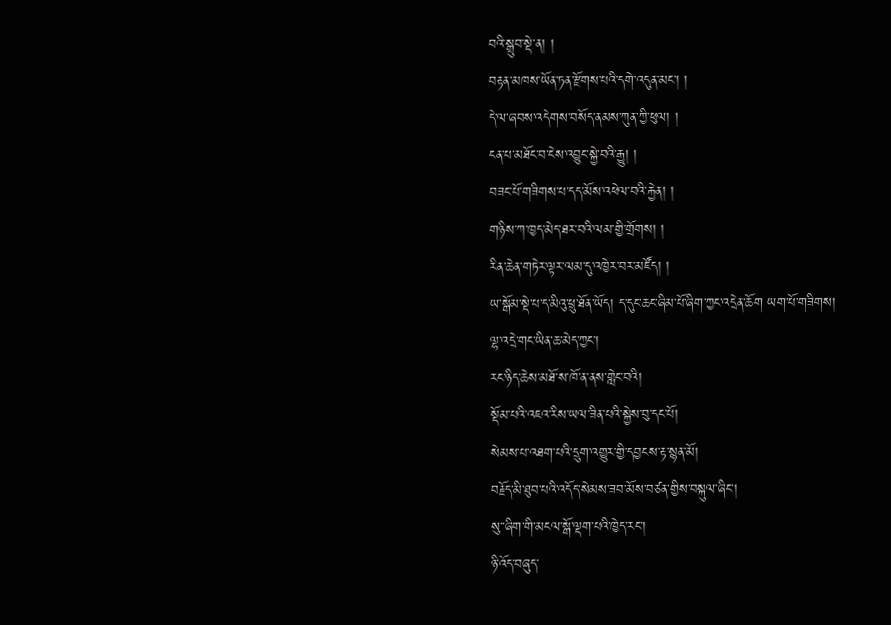བའི་སྒྲུབ་སྡེ་ན། །
བརྟན་མཁས་ཡོན་ཏན་རྫོགས་པའི་དགེ་འདུན་མང་། །
དེ་ལ་ཞབས་འདེགས་བསོད་ནམས་ཀུན་ཀྱི་ཕུལ། །
ངན་པ་མཐོང་བ་ངེས་འབྱུང་སྐྱེ་བའི་རྒྱུ། །
བཟང་པོ་གཟིགས་པ་དད་མོས་འཕེལ་བའི་རྐྱེན། །
གཉིས་ཀ་ཁྱད་མེད་ཐར་བའི་ལམ་གྱི་གྲོགས། །
རིན་ཆེན་གཏེར་ལྟར་ལམ་དུ་འཁྱེར་བར་མཛོད། །
ཡ་སྒོམ་སྡེ་པ་ད་མིའུ་ཕྲུ་ཐོན་ཡོད། ད་དུང་ཆང་ཞིམ་པོ་ཞིག་ཀྱང་འདྲེན་ཆོག ཡག་པོ་གཟིགས།
ལྷ་འདྲེ་གང་ཡིན་ཆ་མེད་ཀྱང་།
རང་ཉིད་ཆེས་མཐོ་ས་ཁོ་ན་ནས་གླེང་བའི།
སྡོམ་པའི་འཇའ་རིས་ཡལ་ཟིན་པའི་སྐྱེས་བུ་དང་པོ།
སེམས་པ་འཐག་པའི་དྲུག་འགྱུར་གྱི་དབྱངས་རྟ་སྙན་མོ།
བརྗོད་མི་ཐུབ་པའི་འདོད་སེམས་ཟབ་མོས་བཙན་གྱིས་བསྐུལ་ཞིང་།
སུ་་ཞིག་གི་མངལ་སྒོ་ལྡག་པའི་ཁྱེད་རང་།
ཉི་འོད་བཞུད་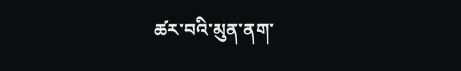ཚར་བའི་མུན་ནག་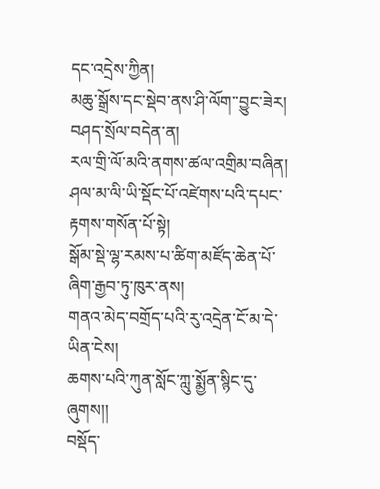དང་འདྲེས་ཀྱིན།
མཆུ་སྒྲོས་དང་སྡེབ་ནས་ཤི་ལོག་་བྱུང་ཟེར།
བཤད་སྲོལ་བདེན་ན།
རལ་གྲི་ལོ་མའི་ནགས་ཚལ་འགྲིམ་བཞིན།
ཤལ་མ་ལི་ཡི་སྡོང་པོ་འཛེགས་པའི་དཔང་རྟགས་གསོན་པོ་སྟེ།
སྒོམ་སྡེ་ལྷ་རམས་པ་ཚིག་མཛོད་ཆེན་པོ་ཞིག་རྒྱབ་ཏུ་ཁུར་ནས།
གནའ་མེད་བགྲོད་པའི་རུ་འདྲེན་ངོ་མ་དེ་ཡིན་ངེས།
ཆགས་པའི་ཀུན་སློང་ཀླུ་སྨྱོན་སྙིང་དུ་ཞུགས།།
བསྡོད་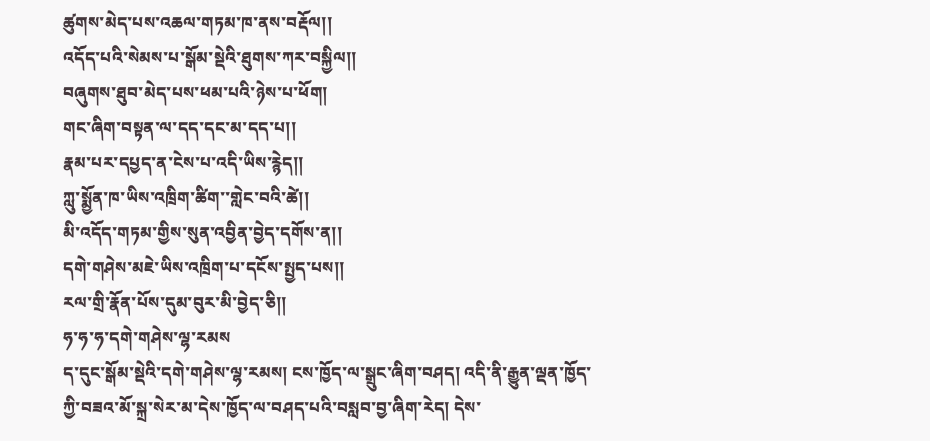ཚུགས་མེད་པས་འཆལ་གཏམ་ཁ་ནས་བརྡོལ།།
འདོད་པའི་སེམས་པ་སྒོམ་སྡེའི་ཐུགས་ཀར་བསྐྱིལ།།
བཞུགས་ཐུབ་མེད་པས་ཕམ་པའི་ཉེས་པ་ཕོག།
གང་ཞིག་བསྟན་ལ་དད་དང་མ་དད་པ།།
རྣམ་པར་དཔྱད་ན་ངེས་པ་འདི་ཡིས་རྙེད།།
ཀླུ་སྨྱོན་ཁ་ཡིས་འཁྲིག་ཚིག་་གླེང་བའི་ཚེ།།
མི་འདོད་གཏམ་གྱིས་སུན་འབྱིན་བྱེད་དགོས་ན།།
དགེ་གཤེས་མཇེ་ཡིས་འཁྲིག་པ་དངོས་སྤྱད་པས།།
རལ་གྲི་རྣོན་པོས་དུམ་བུར་མི་བྱེད་ཅི།།
ཧ་ཧ་ཧ་དགེ་གཤེས་ལྷ་རམས
ད་དུང་སྒོམ་སྡེའི་དགེ་གཤེས་ལྷ་རམས། ངས་ཁྱོད་ལ་སྒྲུང་ཞིག་བཤད། འདི་ནི་རྒྱུན་ལྡན་ཁྱོད་ཀྱི་བཟའ་མོ་སྐྲ་སེར་མ་དེས་ཁྱོད་ལ་བཤད་པའི་བསླབ་བྱ་ཞིག་རེད། དེས་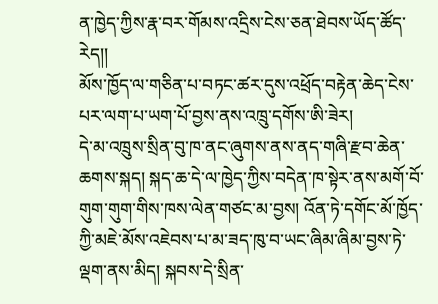ན་ཁྱེད་ཀྱིས་རྣ་བར་གོམས་འདྲིས་ངེས་ཅན་ཐེབས་ཡོད་ཚོད་རེད།།
མོས་ཁྱོད་ལ་གཅིན་པ་བཏང་ཚར་དུས་འཕྲོད་བརྟེན་ཆེད་ངེས་པར་ལག་པ་ཡག་པོ་བྱས་ནས་འཁྲུ་དགོས་ཨི་ཟེར།
དེ་མ་འཁྲུས་སྲིན་བུ་ཁ་ནང་ཞུགས་ནས་ནད་གཞི་རྫབ་ཆེན་ཆགས་སྐད། སྐད་ཆ་དེ་ལ་ཁྱེད་ཀྱིས་བདེན་ཁ་སྟེར་ནས་མགོ་བོ་གུག་གུག་གིས་ཁས་ལེན་གཙང་མ་བྱས། འོན་ཏེ་དགོང་མོ་ཁྱོད་ཀྱི་མཇེ་མོས་འཇེབས་པ་མ་ཟད་ཁུ་བ་ཡང་ཞིམ་ཞིམ་བྱས་ཏེ་ལྡག་ནས་མིད། སྐབས་དེ་སྲིན་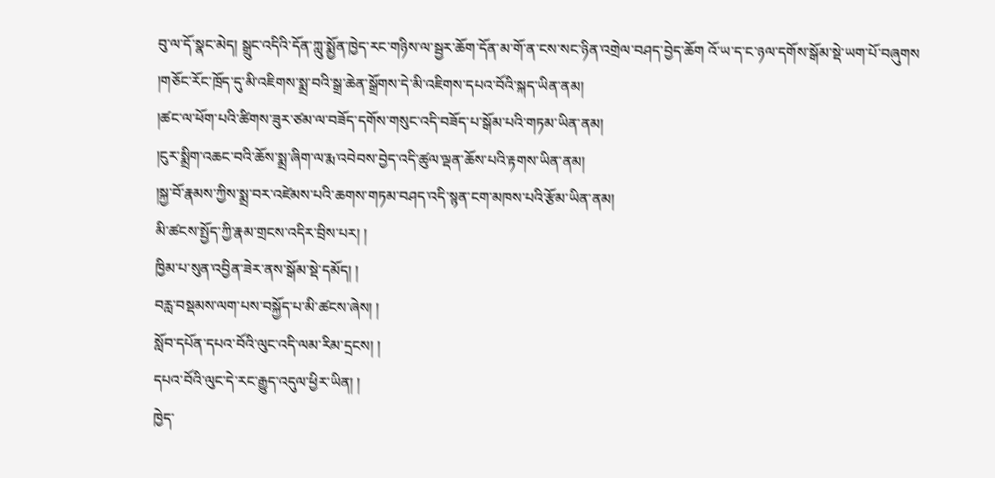བུ་ལ་དོ་སྣང་མེད། སྒྲུང་འདིའི་དོན་ཀླུ་སྨྱོན་ཁྱེད་རང་གཉིས་ལ་སྦྱར་ཆོག་དོན་མ་གོ་ན་ངས་སང་ཉིན་འགྲེལ་བཤད་བྱེད་ཆོག འོ་ཡ་ད་ང་ཉལ་དགོས་སྒོམ་སྡེ་ཡག་པོ་བཞུགས
།གཅོང་རོང་ཁྲོད་དུ་མི་འཇིགས་སྨྲ་བའི་སྒྲ་ཆེན་སྒྲོགས་དེ་མི་འཇིགས་དཔའ་བོའི་སྐད་ཡིན་ནམ།
།ཚང་ལ་ཕོག་པའི་ཚིགས་ཟུར་ཙམ་ལ་བཟོད་དགོས་གསུང་འདི་བཟོད་པ་སྒོམ་པའི་གཏམ་ཡིན་ནམ།
།ངུར་སྨྲིག་འཆང་བའི་ཆོས་སྨྲ་ཞིག་ལ་རྨ་འབེབས་བྱེད་འདི་ཚུལ་ལྡན་ཆོས་པའི་རྟགས་ཡིན་ནམ།
།སྐྱ་བོ་རྣམས་ཀྱིས་སྨྲ་བར་འཛེམས་པའི་ཆགས་གཏམ་བཤད་འདི་སྙན་ངག་མཁས་པའི་རྩོམ་ཡིན་ནམ།
མི་ཚངས་སྤྱོད་ཀྱི་རྣམ་གྲངས་འདིར་བྲིས་པར། །
ཁྱིམ་པ་སུན་འབྱིན་ཟེར་ནས་སྒོམ་སྡེ་དམོད། །
བརླ་བསྡམས་ལག་པས་བསྐྱོད་པ་མི་ཚངས་ཞེས། །
སློབ་དཔོན་དཔའ་བོའི་ལུང་འདི་ལམ་རིམ་དྲངས། །
དཔའ་བོའི་ལུང་དེ་རང་རྒྱུད་འདུལ་ཕྱིར་ཡིན། །
ཁྱེད་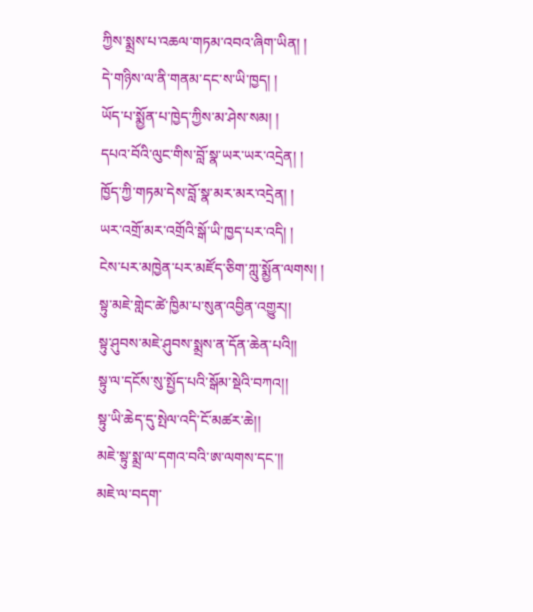ཀྱིས་སྨྲས་པ་འཆལ་གཏམ་འབའ་ཞིག་ཡིན། །
དེ་གཉིས་ལ་ནི་གནམ་དང་ས་ཡི་ཁྱད། །
ཡོད་པ་སྨྱོན་པ་ཁྱེད་ཀྱིས་མ་ཤེས་སམ། །
དཔའ་བོའི་ལུང་གིས་བློ་སྣ་ཡར་ཡར་འདྲེན། །
ཁྱོད་ཀྱི་གཏམ་དེས་བློ་སྣ་མར་མར་འདྲེན། །
ཡར་འགྲོ་མར་འགྲོའི་སྒོ་ཡི་ཁྱད་པར་འདི། །
ངེས་པར་མཁྱེན་པར་མཛོད་ཅིག་ཀླུ་སྨྱོན་ལགས། །
སྟུ་མཇེ་གླེང་ཚེ་ཁྱིམ་པ་སུན་འབྱིན་འགྱུར།།
སྟུ་ཤུབས་མཇེ་ཤུབས་སྨྲས་ན་དོན་ཆེན་པའི།།
སྟུ་ལ་དངོས་སུ་སྤྱོད་པའི་སྒོམ་སྡེའི་བཀའ།།
སྟུ་ཡི་ཆེད་དུ་སྤེལ་འདི་ངོ་མཚར་ཆེ།།
མཇེ་སྟུ་སྨྲ་ལ་དགའ་བའི་ཨ་ལགས་དང་།།
མཇེ་ལ་བདག་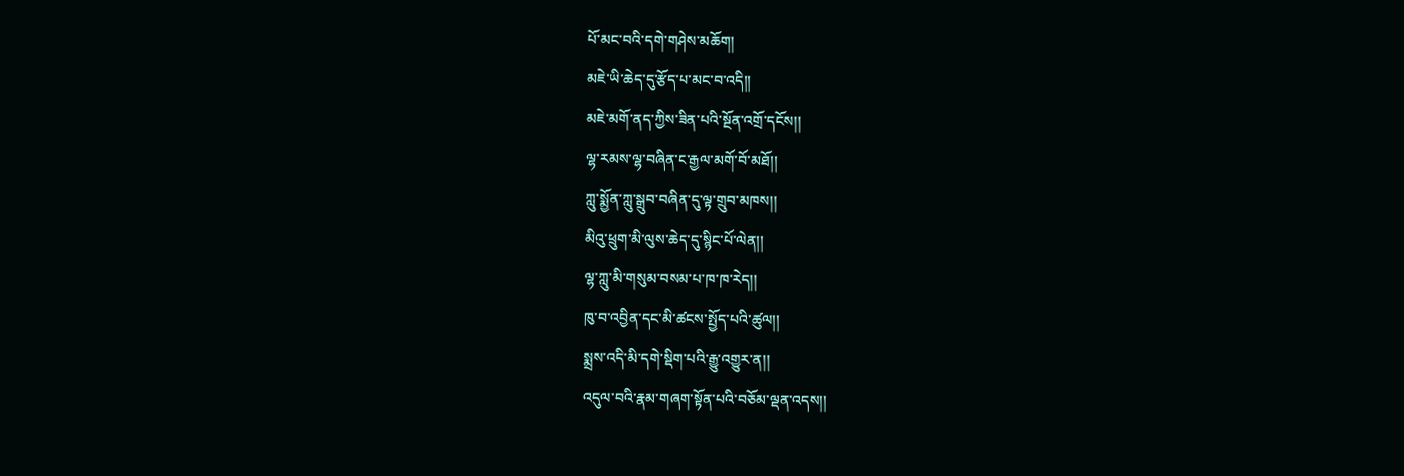པོ་མང་བའི་དགེ་གཤེས་མཆོག།
མཇེ་ཡི་ཆེད་དུ་རྩོད་པ་མང་བ་འདི།།
མཇེ་མགོ་ནད་ཀྱིས་ཟིན་པའི་སྔོན་འགྲོ་དངོས།།
ལྷ་རམས་ལྷ་བཞིན་ང་རྒྱལ་མགོ་བོ་མཐོ།།
ཀླུ་སྨྱོན་ཀླུ་སྒྲུབ་བཞིན་དུ་ལྟ་གྲུབ་མཁས།།
མིའུ་ཕྲུག་མི་ལུས་ཆེད་དུ་སྙིང་པོ་ལེན།།
ལྷ་ཀླུ་མི་གསུམ་བསམ་པ་ཁ་ཁ་རེད།།
ཁུ་བ་འབྱིན་དང་མི་ཚངས་སྤྱོད་པའི་ཚུལ།།
སྨྲས་འདི་མི་དགེ་སྡིག་པའི་རྒྱུ་འགྱུར་ན།།
འདུལ་བའི་རྣམ་གཞག་སྟོན་པའི་བཅོམ་ལྡན་འདས།།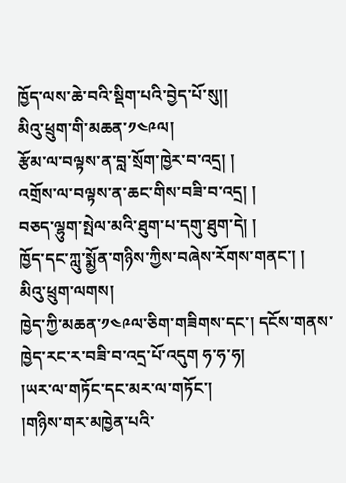ཁྱོད་ལས་ཆེ་བའི་སྡིག་པའི་བྱེད་པོ་སུ།།
མིའུ་ཕྲུག་གི་མཆན་༡༤༩ལ།
རྩོམ་ལ་བལྟས་ན་བླ་སྲོག་ཁྱེར་བ་འདྲ། །
འགྲོས་ལ་བལྟས་ན་ཆང་གིས་བཟི་བ་འདྲ། །
བཅད་ལྷུག་སྤེལ་མའི་ཐུག་པ་དགུ་ཐུག་དེ། །
ཁྱོད་དང་ཀླུ་སྨྱོན་གཉིས་ཀྱིས་བཞེས་རོགས་གནང་། །
མིའུ་ཕྲུག་ལགས།
ཁྱེད་ཀྱི་མཆན་༡༤༩ལ་ཅིག་གཟིགས་དང་། དངོས་གནས་ཁྱེད་རང་ར་བཟི་བ་འདྲ་པོ་འདུག ཧ་ཧ་ཧ།
།ཡར་ལ་གཏོང་དང་མར་ལ་གཏོང་།
།གཉིས་གར་མཁྱེན་པའི་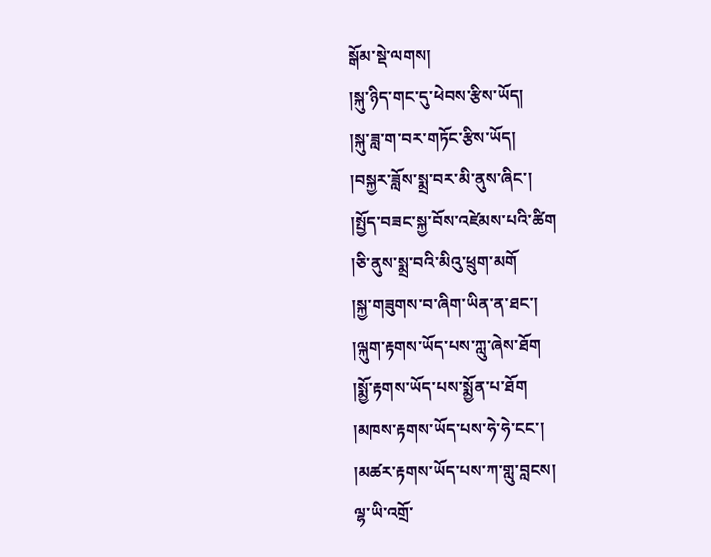སྒོམ་སྡེ་ལགས།
།སྐུ་ཉིད་གང་དུ་ཕེབས་རྩིས་ཡོད།
།སྐུ་ཟླ་ག་བར་གཏོང་རྩིས་ཡོད།
།བསྐྱར་ཟློས་སྨྲ་བར་མི་ནུས་ཞིང་།
།སྤྱོད་བཟང་སྐྱ་བོས་འཛེམས་པའི་ཚིག
།ཅི་ནུས་སྨྲ་བའི་མིའུ་ཕྲུག་མགོ
།སྐྱ་གཟུགས་བ་ཞིག་ཡིན་ན་ཐང་།
།ལྐུག་རྟགས་ཡོད་པས་ཀླུ་ཞེས་ཐོག
།སྨྱོ་རྟགས་ཡོད་པས་སྨྱོན་པ་ཐོག
།མཁས་རྟགས་ཡོད་པས་ཧེ་ཧེ་ངང་།
།མཚར་རྟགས་ཡོད་པས་ཀ་གླུ་བླངས།
ལྷ་ཡི་འགྲོ་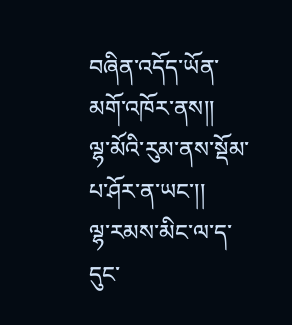བཞིན་འདོད་ཡོན་མགོ་འཁོར་ནས།།
ལྷ་མོའི་རུམ་ནས་སྡོམ་པ་ཤོར་ན་ཡང་།།
ལྷ་རམས་མིང་ལ་ད་དུང་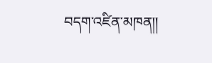བདག་འཛིན་མཁན།།